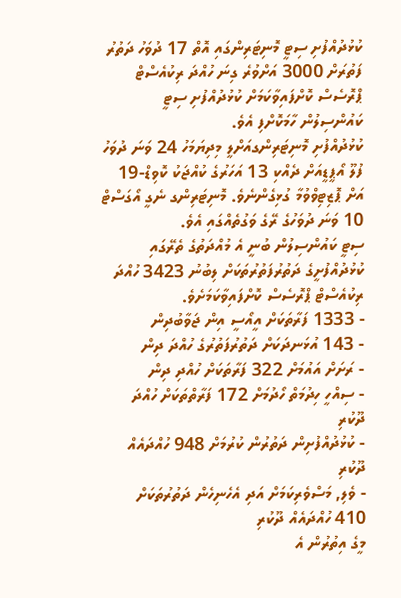ކުޅުދުއްފުށި ސިޓީ މޮނިޓަރިންގައި އޮތް 17 ދުވަހު ދަތުރު ފަތުރަށް 3000 އަށްވުރެ ގިނަ ހުއްދަ ރިކުއެސްޓް ޕްރޮސެސް ކޮށްފައިވާކަމަށް ކުޅުދުއްފުށި ސިޓީ ކައުންސިލުން ހާމަކޮށްފި އެވެ.
ކުޅުދުއްފުށި މޮނިޓަރިންގއަށްލީ މިދިޔަމަހު 24 ވަނަ ދުވަހު ފުލޫ އޯޕީޑީއަށް ދެއްކި 13 އަހަރުގެ ކުއްޖަކު ކޮވިޑް-19 އަށް ޕޮޒިޓިވްވުމާ ގުޅިގެންނެވެ. މޮނިޓަރިންގ ނެގީ އޯގަސްޓް 10 ވަނަ ދުވަހުގެ ރޭގެ ވަގުތެއްގައި އެވެ.
ސިޓީ ކައުންސިލުން ބުނީ އެ މުއްދަތުގެ ތެރޭގައި ކުޅުދުއްފުށީގެ ދަތުރުފަތުރުތަކަށް ލިބުނު 3423 ހުއްދަ ރިކުއެސްޓް ޕްރޮސެސް ކޮށްފައިވާކަމަށެވެ.
- 1333 ފަރާތަކަށް އީއޯސީ އިން ޖަވާބުދިން
- 143 އުޅަނދަކަށް ދަތުރުފަތުރުގެ ހުއްދަ ދިން
- ރަށަށް އައުމަށް 322 ފަރާތަކަށް ހުއްދި ދިން
- ސިއްހީ ހިދުމަތް ހޯދުމަށް 172 ފަރާތްތަކަށް ހުއްދަ ދޫކުރި
- ކުޅުދުއްފުށިން ދަތުރުން ކުރުމަށް 948 ހުއްދައެއް ދޫކުރި
- ވެލި, މަސްވެރިކަމަށް އަދި އެހެނިހެން ދަތުރުތަކަށް 410 ހުއްދައެއް ދޫކުރި
މީގެ އިތުރުން އެ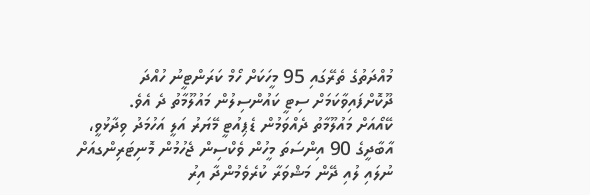މުއްދަތުގެ ތެރޭގައި 95 މީހަކަށް ހޯމް ކަރަންޓީނު ހުއްދަ ދޫކޮށްފައިވާކަމަށް ސިޓީ ކައުންސިލުން މައުލޫމާތު ދެ އެވެ.
ކޭއޯއަށް މައުލޫމާތު ދެއްވަމުން ޑެޕިއުޓީ މޭޔަރު އަލީ އަހުމަދު ވިދާޅުވީ، އާބާދީގެ 90 އިންސަތަ މީހުން ވެކްސިން ޖެހުމުން މޮނިޓަރިންގއަށް ނުލައި ލުއި ދޭން މަޝްވަރާ ކުރެވެމުންދާ އިރު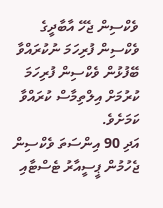ވެކްސިން ޖެހޭ އާބާދީގެ ވެކްސިން ފުރިހަމަ ނުކުރައްވާ ބޭފުޅުން ވެކްސިން ފުރިހަމަ ކުރުމަށް އިލްތިމާސް ކުރައްވާ ކަމަށެވެ.
އަދި 90 އިންސަތަ ވެކްސިން ޖެހުމުން ޕީސީއާރު ޓެސްޓާއި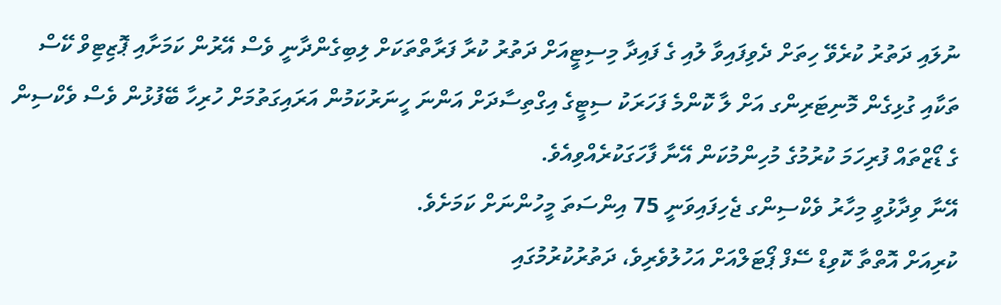ނުލައި ދަތުރު ކުރެވޭ ހިތަށް ދެވިފައިވާ ލުއި ގެ ފައިދާ މިސިޓީއަށް ދަތުރު ކުރާ ފަރާތްތަކަށް ލިބިގެންދާނީ ވެސް އޭރުން ކަމަށާއި ޕޮޒިޓިވް ކޭސް ތަކާއި ގުޅިގެން މޮނިޓަރިންގ އަށް ލާ ކޮންމެ ފަހަރަކު ސިޓީގެ އިގްތިސާދަށް އަންނަ ހީނަރުކަމުން އަރައިގަތުމަށް ހުރިހާ ބޭފުޅުން ވެސް ވެކްސިން ގެ ޑޯޒްތައް ފުރިހަމަ ކުރުމުގެ މުހިންމުކަން އޭނާ ފާހަގަކުރެއްވިއެވެ.
އޭނާ ވިދާޅުވީ މިހާރު ވެކްސިންގ ޖެހިފައިވަނީ 75 އިންސަތަ މީހުންނަށް ކަމަށެވެ.
ކުރިއަށް އޮތްތާ ކޮވިޑް ސޭފް ޕޯޓަލްއަށް އަހުލުވެރިވެ، ދަތުރުކުރުމުގައި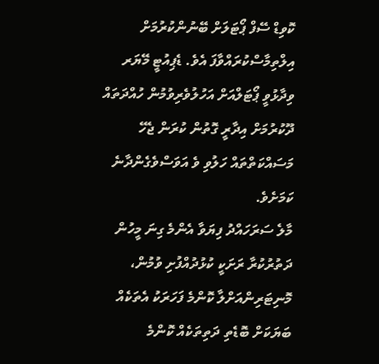ކޮވިޑް ސޭފް ޕޯޓަލަށް ބޭނުންކުރުމަށް އިލްތިމާސްކުރައްވާފަ އެވެ. ޑެޕިއުޓީ މޭޔަރ ވިދާޅުވީ ޕޯޓަލްއަށް އަހުލުވެރިވުމުން ހުއްދަތައް ދޫކުރުމަށް އިދާރީ ގޮތުން ކުރަން ޖެހޭ މަސައްކަތްތައް ހަލުވި ވެ އަވަސްވެގެންދާނެ ކަމަށެވެ.
މާލެ ސަރަހައްދު ފިޔަވާ އެންމެ ގިނަ މީހުން ދަތުރުކުރާ ރަށަކީ ކުޅުދުއްފުށި ވުމުން، މޮނިޓަރިންއަށްލާ ކޮންމެ ފަހަރަކު އެތަކެއް ބަޔަކަށް ބޮޑެތި ދަތިތަކެއް ކޮންމެ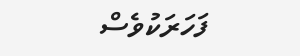ފަހަރަކުވެސް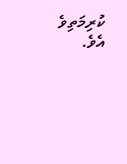ކުރިމަތިވެ އެވެ.